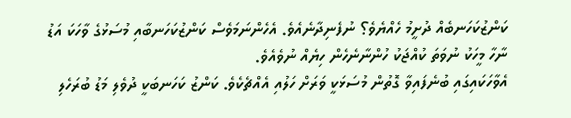ކަންޒުކަހަނބެއް ދުށީމު ހެއްޔެވެ؟ ނުފެނިދާނެއެވެ. އެހެންނަމަވެސް ކަންޒުކަހަނބާއި މުސަޅުގެ ވާހަކަ އަޑު ނާހާ މީހަކު ނުވަތަ ކުއްޖަކު ހުންނާނެހެން ހިޔެއް ނުވެއެވެ.
އެވާހަކައިގައި ބުނެފައިވާ ގޮތުން މުސަޅަކީ ވަރަށް ހަލުއި އެއްޗެކެވެ. ކަންޒު ކަހަނބަކީ ދުވެލި މަޑު ބުރަހެލި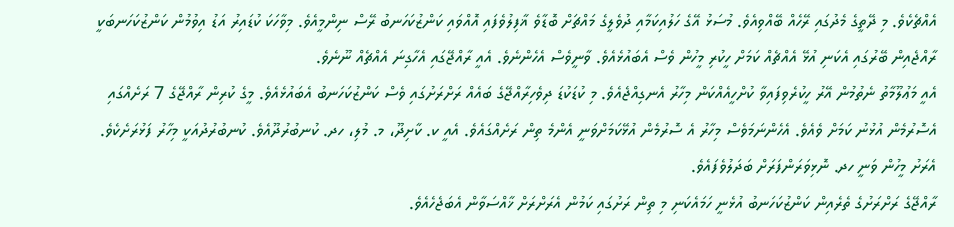އެއްޗެކެވެ. މި ދޭތީގެ މެދުގައި ރޭހެއް ބޭއްވިއެވެ. މުސަޅު އޭގެ ހަލުއިކަމާއި ދުވެލީގެ މައްޗަށް ބޮޑާވެ ޣާފިލުވެފައި އޮއްވައި ކަންޒުކަހަނބު ރޭސް ނިންމީއެވެ. މިވާހަކަ ކުޑައިރު އަޑު އިވުމުން ކަންޒުކަހަނބަކީ ރާއްޖެއިން ބޭރުގައި އެކަނި އުޅޭ އެއްޗެއް ކަމަށް ހީކުރި މީހުން ވެސް އެބައުޅެއެވެ. ވާނީވެސް އެހެންނެވެ. އެއީ ރާއްޖޭގައި އެހާގިނަ އެއްޗެއް ނޫނެވެ.
އެއީ މަޢުލޫމާތު ނެތުމުން އޭރު ހީކުރެވިފައިވާ ކުށްހީއެއްކަން މިހާރު އެނގިއްޖެއެވެ. މި ކުޑަކުޑަ ދިވެހިރާއްޖޭގެ ބައެއް ރަށްރަށުގައި ވެސް ކަންޒުކަހަނބު އެބައުޅެއެވެ. މީގެ ކުރިން ރާއްޖޭގެ 7 ރަށެއްގައި އެސޮރުމެން އުޅުނު ކަމަށް ވެއެވެ. އެހެންނަމަވެސް މިހާރު އެ ސޮރުމެން އުޅޭކަމަށްވަނީ އެންމެ ތިން ރަށެއްގައެވެ. އެއީ ކ. ކާށިދޫ، މ. މުލި، ހދ. ކުނބުރުދޫއެވެ. ކުނބުރުދުއަކީ މިހާރު ފަޅުރަށެކެވެ. އެރަށު މީހުން ވަނީ ހދ. ނޮޅިވަރަންފަރަށް ބަދަލުވެފައެވެ.
ރާއްޖޭގެ ރަށްރަށުގެ ތެރެއިން ކަންޒުކަހަނބު އުޅެނީ ހަމައެކަނި މި ތިން ރަށުގައި ކަމުން އެރަށްރަށް ޚާއްސަވާން އެބަޖެހެއެވެ.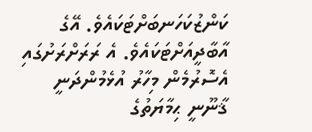ކަންޒުކަހަނބަށްޓަކައެވެ. އޭގެ އާބާދީއަށްޓަކައެވެ. އެ ރަރަށްރަށުގައި އެސޮރުމެން މިހާރު އުޅެމުންދަނީ ޤާނޫނީ ޙިމާޔަތުގެ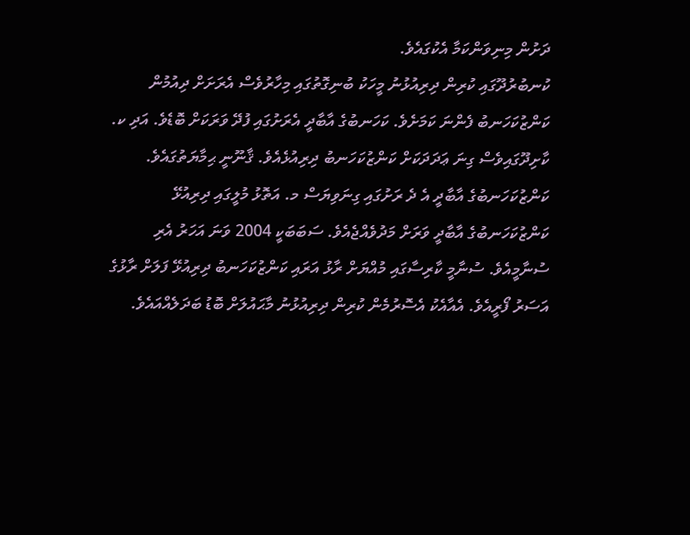ދަށުން މިނިވަންކަމާ އެކުގައެވެ.
ކުނބުރުދޫގައި ކުރިން ދިރިއުޅުނު މީހަކު ބުނިގޮތުގައި މިހާރުވެސް އެރަށަށް ދިއުމުން ކަންޒުކަހަނބު ފެންނަ ކަމަށެވެ. ކަހަނބުގެ އާބާދީ އެރަށުގައި ފުދޭ ވަރަކަށް ބޮޑެވެ. އަދި ކ. ކާށިދޫގައިވެސް ގިނަ ޢަދަދަކަށް ކަންޒުކަހަނބު ދިރިއުޅެއެވެ. ޤާނޫނީ ޙިމާޔަތުގައެވެ. ކަންޒުކަހަނބުގެ އާބާދީ އެ ދެ ރަށުގައި ގިނަވިޔަސް މ. އަތޮޅު މުލީގައި ދިރިއުޅޭ ކަންޒުކަހަނބުގެ އާބާދީ ވަރަށް މަދުވެއްޖެއެވެ. ސަބަބަކީ 2004 ވަނަ އަހަރު އެރި ސުނާމީއެވެ. ސުނާމީ ކާރިސާގައި މުއްޔަށް ރާޅު އަރައި ކަންޒުކަހަނބު ދިރިއުޅޭ ފަލަށް ރާޅުގެ އަސަރު ފޯރީއެވެ. އެއާއެކު އެސޮރުމެން ކުރިން ދިރިއުޅުނު މާޙައުލަށް ބޮޑު ބަދަލެއްއައެވެ.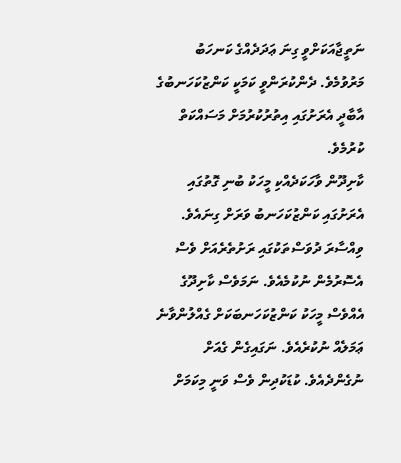ނަތީޖާއަކަށްވީ ގިނަ ޢަދަދެއްގެ ކަނހަބު މަރުވުމެވެ. ދެންކުރަންވީ ކަމަކީ ކަންޒުކަހަނބުގެ އާބާދީ އެރަށުގައި އިތުރުކުރުމަށް މަސައްކަތް ކުރުމެވެ.
ކާށިދޫން ވާހަކަދެއްކި މީހަކު ބުނި ގޮތުގައި އެރަށުގައި ކަންޒުކަހަނބު ވަރަށް ގިނައެވެ. ވިއްސާރަ ދުވަސްތަކުގައި ރަށުތެރެއަށް ވެސް އެސޮރުމެން ނުކުމެއެވެ. ނަމަވެސް ކާށިދޫގެ އެއްވެސް މީހަކު ކަންޒުކަހަނބަކަށް ގެއްލުންވާނެ ޢަމަލެއް ނުކުރެއެވެ. ނަގައިގެން ގެއަށް ނުގެންދެއެވެ. ކުޑަކުދިން ވެސް ވަނީ މިކަމަށް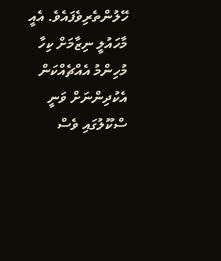ހޭލުންތެރިވެފައެވެ. އެއީ މާހައުލީ ނިޒާމަށް ކިހާ މުހިންމު އެއްޗެއްކަން އެކުދިންނަށް ވަނީ ސްކޫލުގައި ވެސް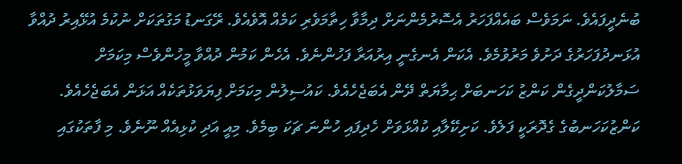ބުނެދީފައެވެ. ނަމަވެސް ބައެއްފަހަރު އެސޮރުމެންނަށް ދިމާވާ ހިތާމަވެރި ކަމެއް އޮވެއެވެ. ރޭގަނޑު މަގުތަކަށް ނުކުމެ އުޅޭއިރު ދުއްވާ އުޅަނދުފަހަރުގެ ދަށުވެ މަރުވުމެވެ. އެކަން އެނގެނީ އިރުއަރާ ފަހުންނެވެ. އެހެން ކަމުން ދުއްވާ މީހުންވެސް މިކަމަށް ސަމާލުކަންދީގެން ކަންޒު ކަހަނބަށް ޙިމާޔަތް ދޭން އެބަޖެހެއެވެ. ކައުސިލުން މިކަމަށް ފިޔަވަޅުތަކެއް އަޅަން އެބަޖެހެއެވެ.
ކަންޒުކަހަނބުގެ ގެދޮރަކީ ފަލެވެ. ކަށިކޭލާއި ކުއްޅަވަށް ހެދިފައި ހުންނަ ޗަކަ ބިމެވެ. މިއީ އަދި ކުޅިއެއް ނޫނެވެ. މި ފާތަކުގައި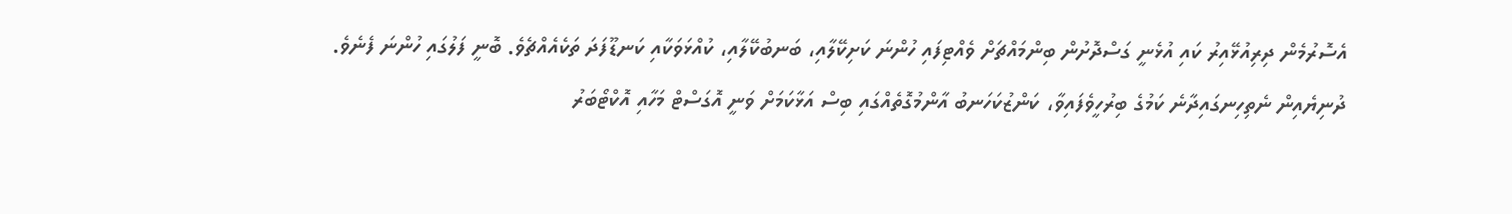އެސޮރުމެން ދިރިއުޅޭއިރު ކައި އުޅެނީ ގަސްދޮށުން ބިންމައްޗަށް ވެއްޓިފައި ހުންނަ ކަށިކޭލާއި، ބަނބުކޭލާއި، ކުއްޅަވަކާއި ކަނޑޫފަދަ ތަކެއެއްޗެވެ. ބޮނީ ފަލުގައި ހުންނަ ފެނެވެ.
ދުނިޔެއިން ނެތިހިނގައިދާނެ ކަމުގެ ބިރުހީވެފައިވާ، ކަންޒުކަހަނބު އާންމުގޮތެއްގައި ބިސް އަޅާކަމަށް ވަނީ އޮގަސްޓް މަހާއި އޮކްޓޯބަރު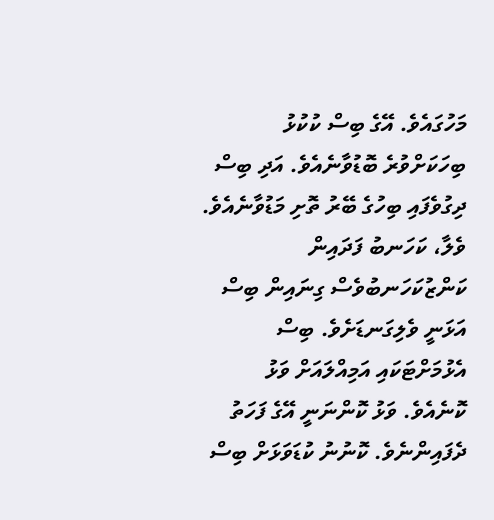މަހުގައެވެ. އޭގެ ބިސް ކުކުޅު ބިހަކަށްވުރެ ބޮޑުވާނެއެވެ. އަދި ބިސް ދިގުވެފައި ބިހުގެ ބޭރު ތޮށި މަޑުވާނެއެވެ. ވެލާ، ކަހަނބު ފަދައިން ކަންޒުކަހަނބުވެސް ގިނައިން ބިސް އަޅަނީ ވެލިގަނޑަށެވެ. ބިސް އެޅުމަށްޓަކައި އަމިއްލައަށް ވަޅު ކޮނެއެވެ. ވަޅު ކޮންނަނީ އޭގެ ފަހަތު ދެފައިންނެވެ. ކޮނުނު ކުޑަވަޅަށް ބިސް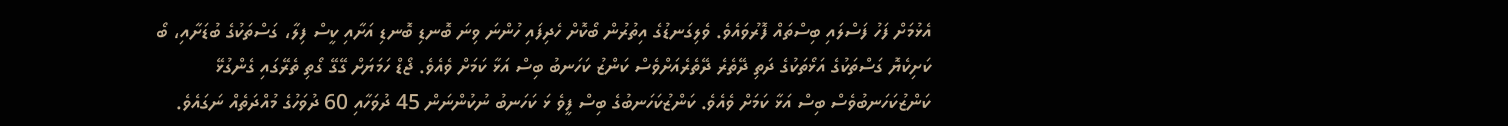އެޅުމަށް ފަހު ފަސްލައި ބިސްތައް ފޮރުވައެވެ. ވެލިގަނޑުގެ އިތުރުން ބޯކޮށް ހެދިފައި ހުންނަ ވިނަ ބޮނޑި ބޮނޑި އަށާއި ކީސް ފިލާ، ގަސްތަކުގެ ބުޑަށާއި، ބޯ ކަށިކެޔޮ ގަސްތަކުގެ އަޅޯތަކުގެ ދަތި ދޭތެރެ ދޭތެރެއަށްވެސް ކަންޒު ކަހަނބު ބިސް އަޅާ ކަމަށް ވެއެވެ. ޖޯޑް ހަމަޔަށް ގޭގޭ ގޯތި ތެރޭގައި ގެންގުޅޭ ކަންޒުކަހަނބުވެސް ބިސް އަޅާ ކަމަށް ވެއެވެ. ކަންޒުކަހަނބުގެ ބިސް ފީވެ ޅަ ކަހަނބު ނުކުންނަން 45 ދުވަހާއި 60 ދުވަހުގެ މުއްދަތެއް ނަގައެވެ.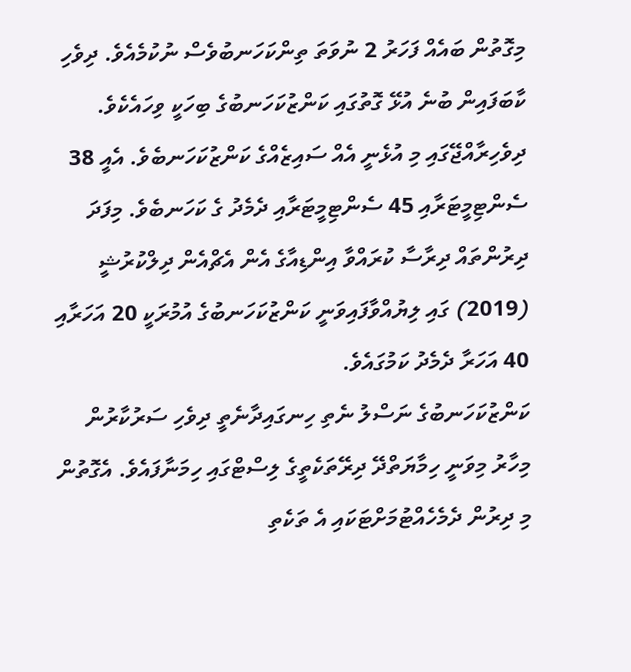މިގޮތުން ބައެއް ފަހަރު 2 ނުވަތަ ތިންކަހަނބުވެސް ނުކުމެއެވެ. ދިވެހި ކާބަފައިން ބުނެ އުޅޭ ގޮތުގައި ކަންޒުކަހަނބުގެ ބިހަކީ ވިހައެކެވެ.
ދިވެހިރާއްޖޭގައި މި އުޅެނީ އެއް ސައިޒެއްގެ ކަންޒުކަހަނބެވެ. އެއީ 38 ސެންޓިމީޓަރާއި 45 ސެންޓިމީޓަރާއި ދެމެދު ގެ ކަހަނބެވެ. މިފަދަ ދިރުންތައް ދިރާސާ ކުރައްވާ އިންޑިއާގެ އެން އެޗްއެން ދިލްކުރުޝީ (2019) ގައި ލިޔުއްވާފައިވަނީ ކަންޒުކަހަނބުގެ އުމުރަކީ 20 އަހަރާއި 40 އަހަރާ ދެމެދު ކަމުގައެވެ.
ކަންޒުކަހަނބުގެ ނަސްލު ނެތި ހިނގައިދާނެތީ ދިވެހި ސަރުކާރުން މިހާރު މިވަނީ ހިމާޔަތްދޭ ދިރޭތަކެތީގެ ލިސްޓްގައި ހިމަނާފައެވެ. އެގޮތުން މި ދިރުން ދެމެހެއްޓުމަށްޓަކައި އެ ތަކެތި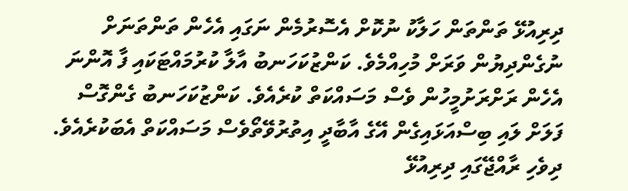ދިރިއުޅޭ ތަންތަން ހަލާކު ނުކޮށް އެސޮރުމެން ނަގައި އެހެން ތަންތަނަށް ނުގެންދިޔުން ވަރަށް މުހިއްމެވެ. ކަންޒުކަހަނބު އާލާ ކުރުމައްޓަކައި ފާ އޮންނަ އެހެން ރަށްރަށުމީހުން ވެސް މަސައްކަތް ކުރެއެވެ. ކަންޒުކަހަނބު ގެންގޮސް ފަލަށް ލައި ބިސްއަޅައިގެން އޭގެ އާބާދީ އިތުރުވޭތޯވެސް މަސައްކަތް އެބަކުރެއެވެ. ދިވެހި ރާއްޖޭގައި ދިރިއުޅޭ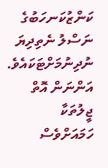ކަންޒުކަނހަބުގެ ނަސްލު ނެތިދިޔަ ނުދިނުމަށްޓަކައެވެ. އަންނަން އޮތް ޖީލުތަކާ ހަމައަށްވެސް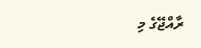ރާއްޖޭގެ މި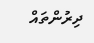ދިރުންތައް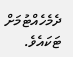ދެމެހެއްޓުމަށް ޓަކައެވެ.